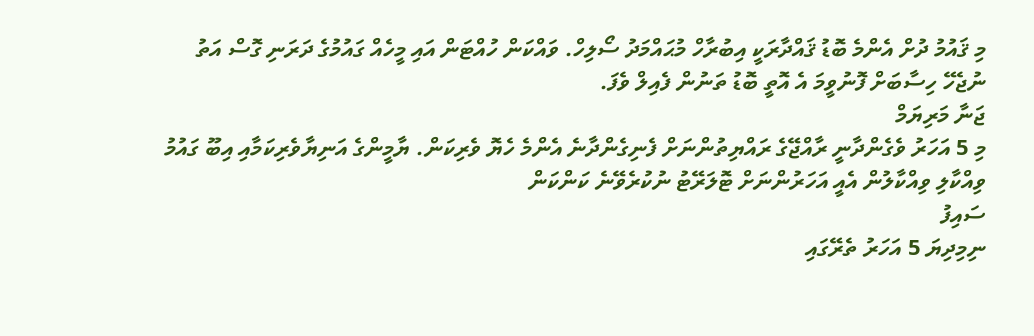މި ޤައުމު ދުށް އެންމެ ބޮޑު ޤައްދާރަކީ އިބުރާހް މުޙައްމަދު ސޯލިހް. ވައްކަން ހުއްޓަން އައި މީހެއް ގައުމުގެ ދަރަނި ގޮސް އަތު ނުޖެހޭ ހިސާބަށް ފޮނުވީމަ އެ އޮތީ ބޮޑު ތަނުން ފެއިލް ވެފަ.
ޖަނާ މަރިޔަމް
މި 5 އަހަރު ވެގެންދާނީ ރާއްޖޭގެ ރައްޔިތުންނަށް ފެނިގެންދާނެ އެންމެ ހެޔޮ ވެރިކަން. ޔާމީންގެ އަނިޔާވެރިކަމާއި އިބޫ ގައުމު ވިއްކާލި ވިއްކާލުން އެއީ އަހަރުންނަށް ޓޮލަރޭޓު ނުކުރެވޭނެ ކަންކަން
ސައިފު
ނިމިދިޔަ 5 އަހަރު ތެރޭގައި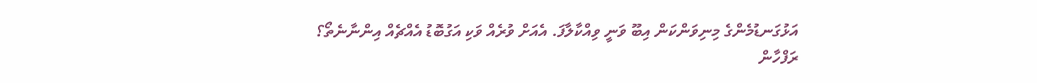އަޅުގަނޑުމެންގެ މިނިވަންކަން އިބޫ ވަނީ ވިއްކާލާފަ. އެއަށް ވުރެއް ވަކި އަގުބޮޑު އެއްޗެއް އިންނާނެތޯ؟
ރަފްހާން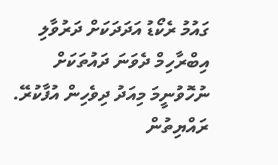ގައުމު ރެކޯޑު އަދަދަކަށް ދަރުވާލި އިބްރާހިމް ދެވަނަ ދައުތަކަށް ނުހޮވުނީމަ މިއަދު ދިވެހިން އުފާކުރޭ. ރައްޔިތުން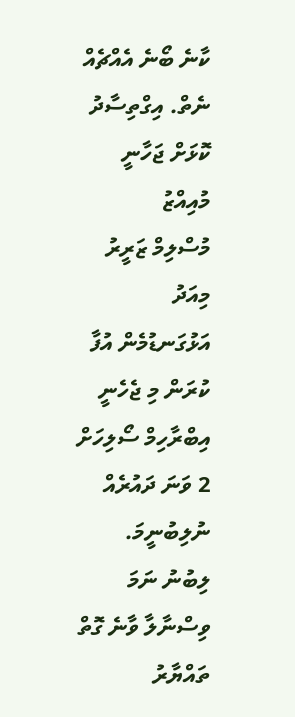ކާނެ ބޯނެ އެއްޗެއް ނެތް. އިގްތިސާދު ކޮޅަށް ޖަހާނީ މުއިއްޒު
މުސްލިމް ޒަރީރު
މިއަދު އަޅުގަނޑުމެން އުފާ ކުރަން މި ޖެހެނީ އިބްރާހިމް ސޯލިހަށް 2 ވަނަ ދައުރެއް ނުލިބުނީމަ. ލިބުނު ނަމަ ވިސްނާލާ ވާނެ ގޮތް
ތައްޔާރު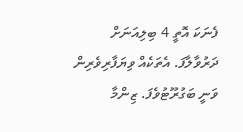ފެނަކަ އޮތީ 4 ބިލިއަނަށް ދަރުވާލާފަ. އެތަކެއް ވިޔަފާރިވެރިން ވަނީ ބަގުރޫޓުވެފަ. ޒިންމާ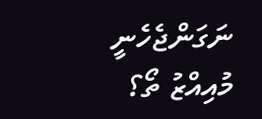ނަގަންޖެހެނީ މުއިއްޒު ތޯ؟